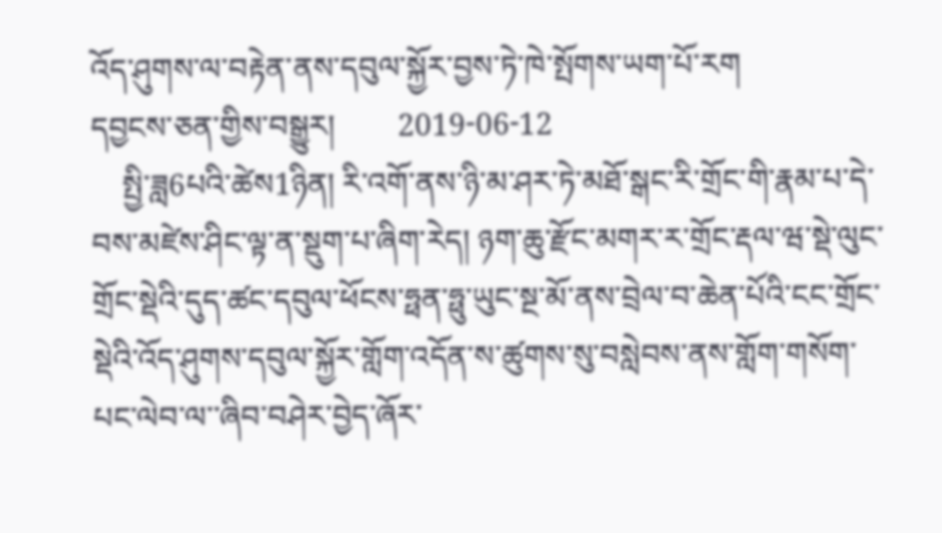འོད་ཤུགས་ལ་བརྟེན་ནས་དབུལ་སྐྱོར་བྱས་ཏེ་ཁེ་སྤོགས་ཡག་པོ་རག
དབྱངས་ཅན་གྱིས་བསྒྱུར།        2019-06-12
    སྤྱི་ཟླ6པའི་ཚེས1ཉིན། རི་འགོ་ནས་ཉི་མ་ཤར་ཏེ་མཐོ་སྒང་རི་གྲོང་གི་རྣམ་པ་དེ་བས་མཛེས་ཤིང་ལྟ་ན་སྡུག་པ་ཞིག་རེད། ཉག་ཆུ་རྫོང་མགར་ར་གྲོང་རྡལ་ཝ་སྡེ་ལུང་གྲོང་སྡེའི་དུད་ཚང་དབུལ་ཕོངས་ཧྥན་ཧྥུ་ཡུང་སྔ་མོ་ནས་བྲེལ་བ་ཆེན་པོའི་ངང་གྲོང་སྡེའི་འོད་ཤུགས་དབུལ་སྐྱོར་གློག་འདོན་ས་ཚུགས་སུ་བསླེབས་ནས་གློག་གསོག་པང་ལེབ་ལ་་ཞིབ་བཤེར་བྱེད་ཞོར་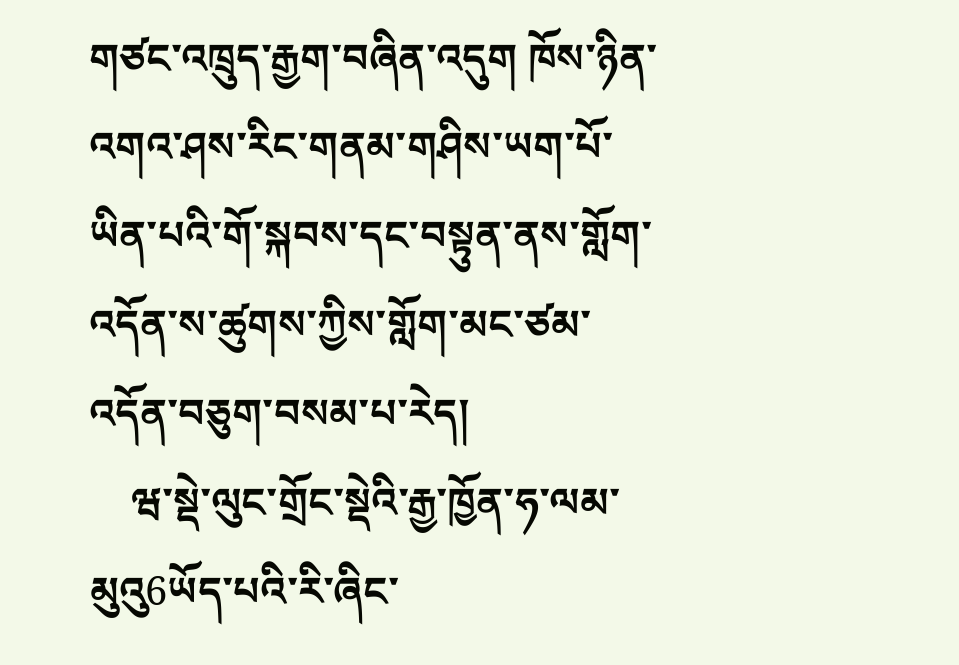གཙང་འཁྲུད་རྒྱག་བཞིན་འདུག ཁོས་ཉིན་འགའ་ཤས་རིང་གནམ་གཤིས་ཡག་པོ་ཡིན་པའི་གོ་སྐབས་དང་བསྟུན་ནས་གློག་འདོན་ས་ཚུགས་ཀྱིས་གློག་མང་ཙམ་འདོན་བཅུག་བསམ་པ་རེད།
    ཝ་སྡེ་ལུང་གྲོང་སྡེའི་རྒྱ་ཁྱོན་ཧ་ལམ་མུའུ6ཡོད་པའི་རི་ཞིང་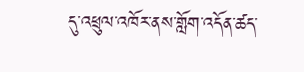དུ་འཕྲུལ་འཁོར་ནས་གློག་འདོན་ཚད་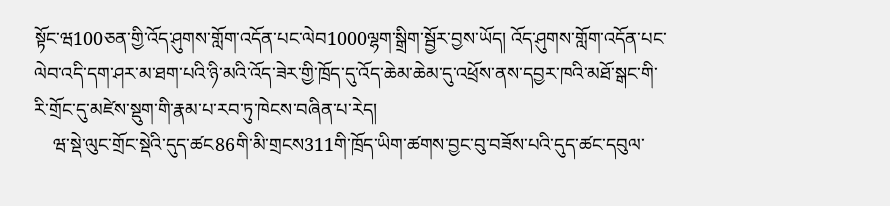སྟོང་ཝ100ཅན་གྱི་འོད་ཤུགས་གློག་འདོན་པང་ལེབ1000ལྷག་སྒྲིག་སྦྱོར་བྱས་ཡོད། འོད་ཤུགས་གློག་འདོན་པང་ལེབ་འདི་དག་ཤར་མ་ཐག་པའི་ཉི་མའི་འོད་ཟེར་གྱི་ཁྲོད་དུ་འོད་ཆེམ་ཆེམ་དུ་འཕྲོས་ནས་དབྱར་ཁའི་མཐོ་སྒང་གི་རི་གྲོང་དུ་མཛེས་སྡུག་གི་རྣམ་པ་རབ་ཏུ་ཁེངས་བཞིན་པ་རེད།
    ཝ་སྡེ་ལུང་གྲོང་སྡེའི་དུད་ཚང86གི་མི་གྲངས311གི་ཁྲོད་ཡིག་ཚགས་བྱང་བུ་བཟོས་པའི་དུད་ཚང་དབུལ་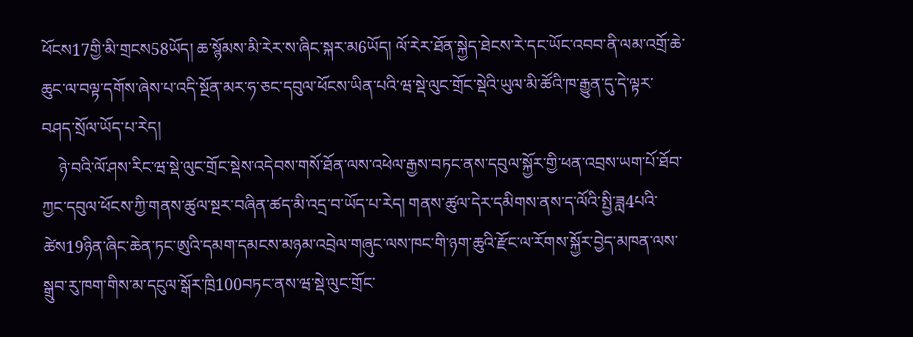ཕོངས17གྱི་མི་གྲངས58ཡོད། ཆ་སྙོམས་མི་རེར་ས་ཞིང་སྐར་མ6ཡོད། ལོ་རེར་ཐོན་སྐྱེད་ཐེངས་རེ་དང་ཡོང་འབབ་ནི་ལམ་འགྲོ་ཆེ་ཆུང་ལ་བལྟ་དགོས་ཞེས་པ་འདི་སྔོན་མར་ཧ་ཅང་དབུལ་ཕོངས་ཡིན་པའི་ཝ་སྡེ་ལུང་གྲོང་སྡེའི་ཡུལ་མི་ཚོའི་ཁ་རྒྱུན་དུ་དེ་ལྟར་བཤད་སྲོལ་ཡོད་པ་རེད།
    ཉེ་བའི་ལོ་ཤས་རིང་ཝ་སྡེ་ལུང་གྲོང་སྡེས་འདེབས་གསོ་ཐོན་ལས་འཕེལ་རྒྱས་བཏང་ནས་དབུལ་སྐྱོར་གྱི་ཕན་འབྲས་ཡག་པོ་ཐོབ་ཀྱང་དབུལ་ཕོངས་ཀྱི་གནས་ཚུལ་སྔར་བཞིན་ཚད་མི་འདྲ་བ་ཡོད་པ་རེད། གནས་ཚུལ་དེར་དམིགས་ནས་ད་ལོའི་སྤྱི་ཟླ4པའི་ཚེས19ཉིན་ཞིང་ཆེན་ཏང་ཨུའི་དམག་དམངས་མཉམ་འབྲེལ་གཞུང་ལས་ཁང་གི་ཉག་ཆུའི་རྫོང་ལ་རོགས་སྐྱོར་བྱེད་མཁན་ལས་སྒྲུབ་རུ་ཁག་གིས་མ་དངུལ་སྒོར་ཁྲི100བཏང་ནས་ཝ་སྡེ་ལུང་གྲོང་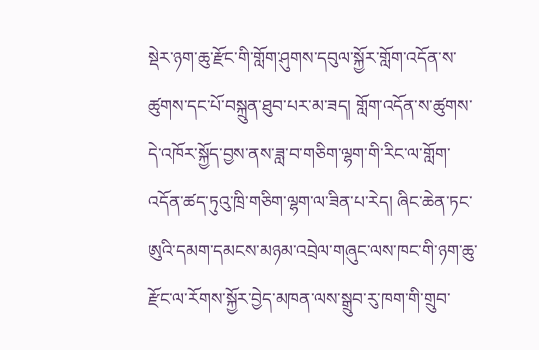སྡེར་ཉག་ཆུ་རྫོང་གི་གློག་ཤུགས་དབུལ་སྐྱོར་གློག་འདོན་ས་ཚུགས་དང་པོ་བསྐྲུན་ཐུབ་པར་མ་ཟད། གློག་འདོན་ས་ཚུགས་དེ་འཁོར་སྐྱོད་བྱས་ནས་ཟླ་བ་གཅིག་ལྷག་གི་རིང་ལ་གློག་འདོན་ཚད་ཏུའུ་ཁྲི་གཅིག་ལྷག་ལ་ཟིན་པ་རེད། ཞིང་ཆེན་ཏང་ཨུའི་དམག་དམངས་མཉམ་འབྲེལ་གཞུང་ལས་ཁང་གི་ཉག་ཆུ་རྫོང་ལ་རོགས་སྐྱོར་བྱེད་མཁན་ལས་སྒྲུབ་རུ་ཁག་གི་གྲུབ་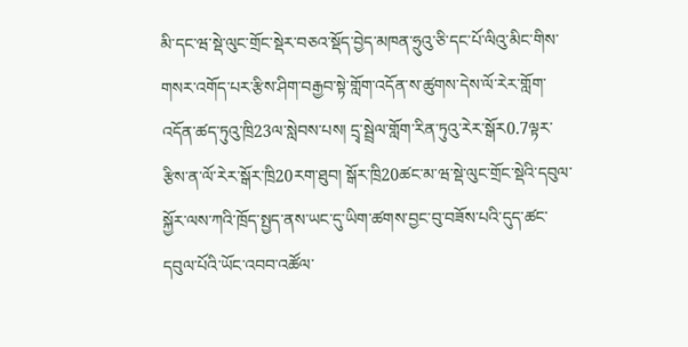མི་དང་ཝ་སྡེ་ལུང་གྲོང་སྡེར་བཅའ་སྡོད་བྱེད་མཁན་ཧྲུའུ་ཅི་དང་པོ་ལིའུ་མིང་གིས་གསར་འགོད་པར་རྩིས་ཤིག་བརྒྱབ་སྟེ་གློག་འདོན་ས་ཚུགས་དེས་ལོ་རེར་གློག་འདོན་ཚད་ཏུའུ་ཁྲི23ལ་སླེབས་པས། དྲྭ་སྦྲེལ་གློག་རིན་ཏུའུ་རེར་སྒོར0.7ལྟར་རྩིས་ན་ལོ་རེར་སྒོར་ཁྲི20རག་ཐུབ། སྒོར་ཁྲི20ཚང་མ་ཝ་སྡེ་ལུང་གྲོང་སྡེའི་དབུལ་སྐྱོར་ལས་ཀའི་ཁྲོད་སྤྱད་ནས་ཡང་དུ་ཡིག་ཚགས་བྱང་བུ་བཟོས་པའི་དུད་ཚང་དབུལ་པོའི་ཡོང་འབབ་འཚོལ་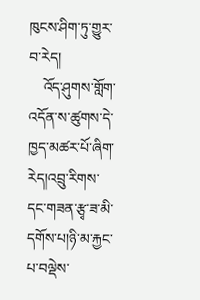ཁུངས་ཤིག་ཏུ་གྱུར་བ་རེད།
    འོད་ཤུགས་གློག་འདོན་ས་ཚུགས་དེ་ཁྱད་མཚར་པོ་ཞིག་རེད།འབྲུ་རིགས་དང་གཟན་རྩྭ་ཟ་མི་དགོས་པ།ཉི་མ་རྐྱང་པ་བལྡེས་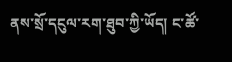ནས་སྲོ་དངུལ་རག་ཐུབ་ཀྱི་ཡོད། ང་ཚོ་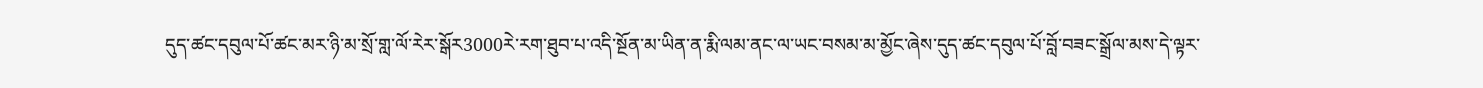དུད་ཚང་དབུལ་པོ་ཚང་མར་ཉི་མ་སྲོ་གླ་ལོ་རེར་སྒོར3000རེ་རག་ཐུབ་པ་འདི་སྔོན་མ་ཡིན་ན་རྨི་ལམ་ནང་ལ་ཡང་བསམ་མ་མྱོང་ཞེས་དུད་ཚང་དབུལ་པོ་བློ་བཟང་སྒྲོལ་མས་དེ་ལྟར་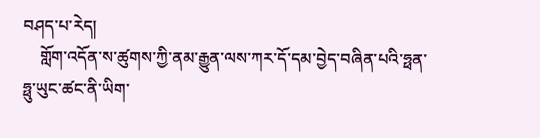བཤད་པ་རེད།
    གློག་འདོན་ས་ཚུགས་ཀྱི་ནམ་རྒྱུན་ལས་ཀར་དོ་དམ་བྱེད་བཞིན་པའི་ཧྥན་ཧྥུ་ཡུང་ཚང་ནི་ཡིག་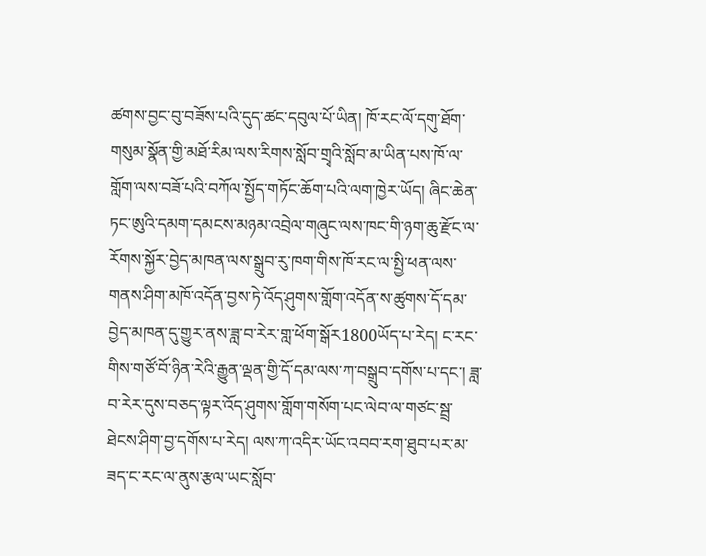ཚགས་བྱང་བུ་བཟོས་པའི་དུད་ཚང་དབུལ་པོ་ཡིན། ཁོ་རང་ལོ་དགུ་ཐོག་གསུམ་སྣོན་གྱི་མཐོ་རིམ་ལས་རིགས་སློབ་གྲྭའི་སློབ་མ་ཡིན་པས་ཁོ་ལ་གློག་ལས་བཟོ་པའི་བཀོལ་སྤྱོད་གཏོང་ཆོག་པའི་ལག་ཁྱེར་ཡོད། ཞིང་ཆེན་ཏང་ཨུའི་དམག་དམངས་མཉམ་འབྲེལ་གཞུང་ལས་ཁང་གི་ཉག་ཆུ་རྫོང་ལ་རོགས་སྐྱོར་བྱེད་མཁན་ལས་སྒྲུབ་རུ་ཁག་གིས་ཁོ་རང་ལ་སྤྱི་ཕན་ལས་གནས་ཤིག་མཁོ་འདོན་བྱས་ཏེ་འོད་ཤུགས་གློག་འདོན་ས་ཚུགས་དོ་དམ་བྱེད་མཁན་དུ་གྱུར་ནས་ཟླ་བ་རེར་གླ་ཕོག་སྒོར1800ཡོད་པ་རེད། ང་རང་གིས་གཙོ་བོ་ཉིན་རེའི་རྒྱུན་ལྡན་གྱི་དོ་དམ་ལས་ཀ་བསྒྲུབ་དགོས་པ་དང་། ཟླ་བ་རེར་དུས་བཅད་ལྟར་འོད་ཤུགས་གློག་གསོག་པང་ལེབ་ལ་གཙང་སྦྲ་ཐེངས་ཤིག་བྱ་དགོས་པ་རེད། ལས་ཀ་འདིར་ཡོང་འབབ་རག་ཐུབ་པར་མ་ཟད་ང་རང་ལ་ནུས་རྩལ་ཡང་སློབ་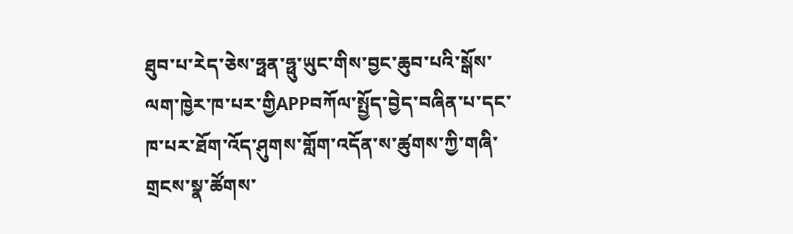ཐུབ་པ་རེད་ཅེས་ཧྥན་ཧྥུ་ཡུང་གིས་བྱང་ཆུབ་པའི་སྒོས་ལག་ཁྱེར་ཁ་པར་གྱིAPPབཀོལ་སྤྱོད་བྱེད་བཞིན་པ་དང་ཁ་པར་ཐོག་འོད་ཤུགས་གློག་འདོན་ས་ཚུགས་ཀྱི་གཞི་གྲངས་སྣ་ཚོགས་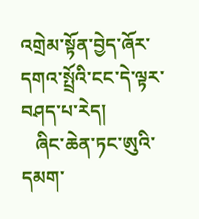འགྲེམ་སྟོན་བྱེད་ཞོར་དགའ་སྤྲོའི་ངང་དེ་ལྟར་བཤད་པ་རེད།
   ཞིང་ཆེན་ཏང་ཨུའི་དམག་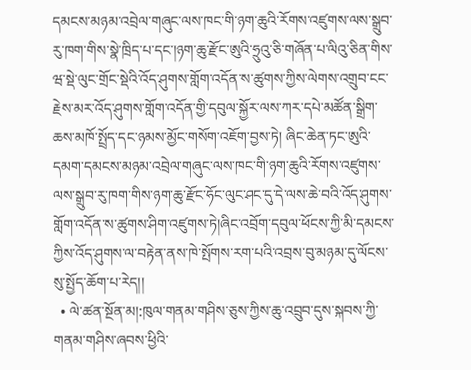དམངས་མཉམ་འབྲེལ་གཞུང་ལས་ཁང་གི་ཉག་ཆུའི་རོགས་འཛུགས་ལས་སྒྲུབ་རུ་ཁག་གིས་སྣེ་ཁྲིད་པ་དང་།ཉག་ཆུ་རྫོང་ཨུའི་ཧྲུའུ་ཅི་གཞོན་པ་ལིའུ་ཅིན་གིས་ཝ་སྡེ་ལུང་གྲོང་སྡེའི་འོད་ཤུགས་གློག་འདོན་ས་ཚུགས་ཀྱིས་ལེགས་འགྲུབ་ངང་རྗེས་མར་འོད་ཤུགས་གློག་འདོན་གྱི་དབུལ་སྐྱོར་ལས་ཀར་དཔེ་མཚོན་སྒྲིག་ཆས་མཁོ་སྤྲོད་དང་ཉམས་མྱོང་གསོག་འཇོག་བྱས་ཏེ། ཞིང་ཆེན་ཏང་ཨུའི་དམག་དམངས་མཉམ་འབྲེལ་གཞུང་ལས་ཁང་གི་ཉག་ཆུའི་རོགས་འཛུགས་ལས་སྒྲུབ་རུ་ཁག་གིས་ཉག་ཆུ་རྫོང་ཧོང་ལུང་ཤང་དུ་དེ་ལས་ཆེ་བའི་འོད་ཤུགས་གློག་འདོན་ས་ཚུགས་ཤིག་འཛུགས་ཏེ།ཞིང་འབྲོག་དབུལ་ཕོངས་ཀྱི་མི་དམངས་ཀྱིས་འོད་ཤུགས་ལ་བརྟེན་ནས་ཁེ་སྤོགས་རག་པའི་འབྲས་བུ་མཉམ་དུ་ལོངས་སུ་སྤྱོད་ཆོག་པ་རེད།།
  • ལེ་ཚན་སྔོན་མ།:ཁུལ་གནམ་གཤིས་ཅུས་ཀྱིས་ཆུ་འབྲུབ་དུས་སྐབས་ཀྱི་གནམ་གཤིས་ཞབས་ཕྱིའི་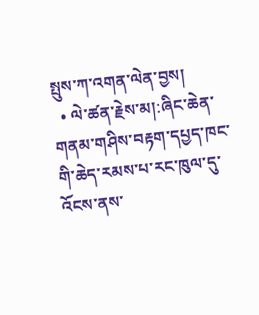སྤུས་ཀ་འགན་ལེན་བྱས།
  • ལེ་ཚན་རྗེས་མ།:ཞིང་ཆེན་གནམ་གཤིས་བརྟག་དཔྱད་ཁང་གི་ཆེད་རམས་པ་རང་ཁུལ་དུ་འོངས་ནས་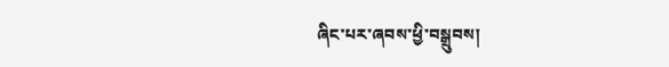ཞིང་པར་ཞབས་ཕྱི་བསྒྲུབས།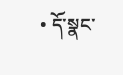• དོ་སྣང་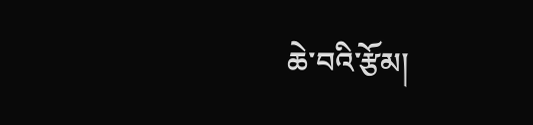ཆེ་བའི་རྩོམ།